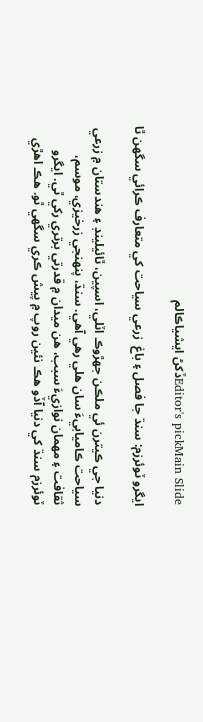Editor's pickMain Slideڏکڻ ايشياڪالم

ايگرو ٽوئرزم: سنڌ جا فصل ۽ باغ  زرعي سياحت کي متعارف ڪرائي سگھن ٿا

دنيا جي ڪيترن ئي ملڪن جهڙوڪ اٽلي، اسپين، ٿائيلينڊ ۽ هندستان ۾ زرعي سياحت ڪاميابيءَ سان هلي رهي آهي. سنڌ، پنهنجي زرخيزي، موسم، ثقافت ۽ مهمان نوازيءَ سبب، هن ميدان ۾ قدرتي برتري رکي ٿي. ايگرو ٽوئرزم سنڌ کي دنيا آڏو هڪ نئين روپ ۾ پيش ڪري سگهي ٿو. هڪ اهڙي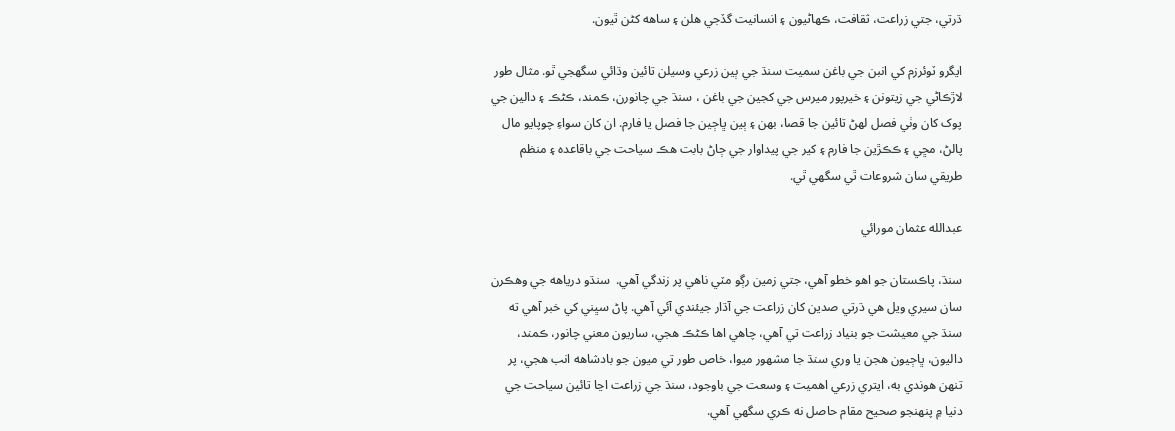ڌرتي، جتي زراعت، ثقافت، ڪهاڻيون ۽ انسانيت گڏجي هلن ۽ ساهه کڻن ٿيون.

ايگرو ٽوئرزم کي انبن جي باغن سميت سنڌ جي ٻين زرعي وسيلن تائين وڌائي سگهجي ٿو. مثال طور لاڙڪاڻي جي زيتونن ۽ خيرپور ميرس جي کجين جي باغن ، سنڌ جي چانورن، ڪمند، ڪڻڪ ۽ دالين جي پوک کان وٺي فصل لهڻ تائين جا قصا، بهن ۽ ٻين ڀاڄين جا فصل يا فارم. ان کان سواءِ چوپايو مال پالڻ، مڇي ۽ ڪڪڙين جا فارم ۽ کير جي پيداوار جي ڄاڻ بابت هڪ سياحت جي باقاعده ۽ منظم طريقي سان شروعات ٿي سگهي ٿي.

عبدالله عثمان مورائي

سنڌ، پاڪستان جو اهو خطو آهي، جتي زمين رڳو مٽي ناهي پر زندگي آهي.  سنڌو درياهه جي وهڪرن سان سيري ويل هي ڌرتي صدين کان زراعت جي آڌار جيئندي آئي آهي. پاڻ سڀني کي خبر آهي ته سنڌ جي معيشت جو بنياد زراعت تي آهي، چاهي اها ڪڻڪ هجي، ساريون معني چانور، ڪمند، داليون، ڀاڄيون هجن يا وري سنڌ جا مشهور ميوا، خاص طور تي ميون جو بادشاهه انب هجي، پر تنهن هوندي به، ايتري زرعي اهميت ۽ وسعت جي باوجود، سنڌ جي زراعت اڃا تائين سياحت جي دنيا ۾ پنهنجو صحيح مقام حاصل نه ڪري سگهي آهي.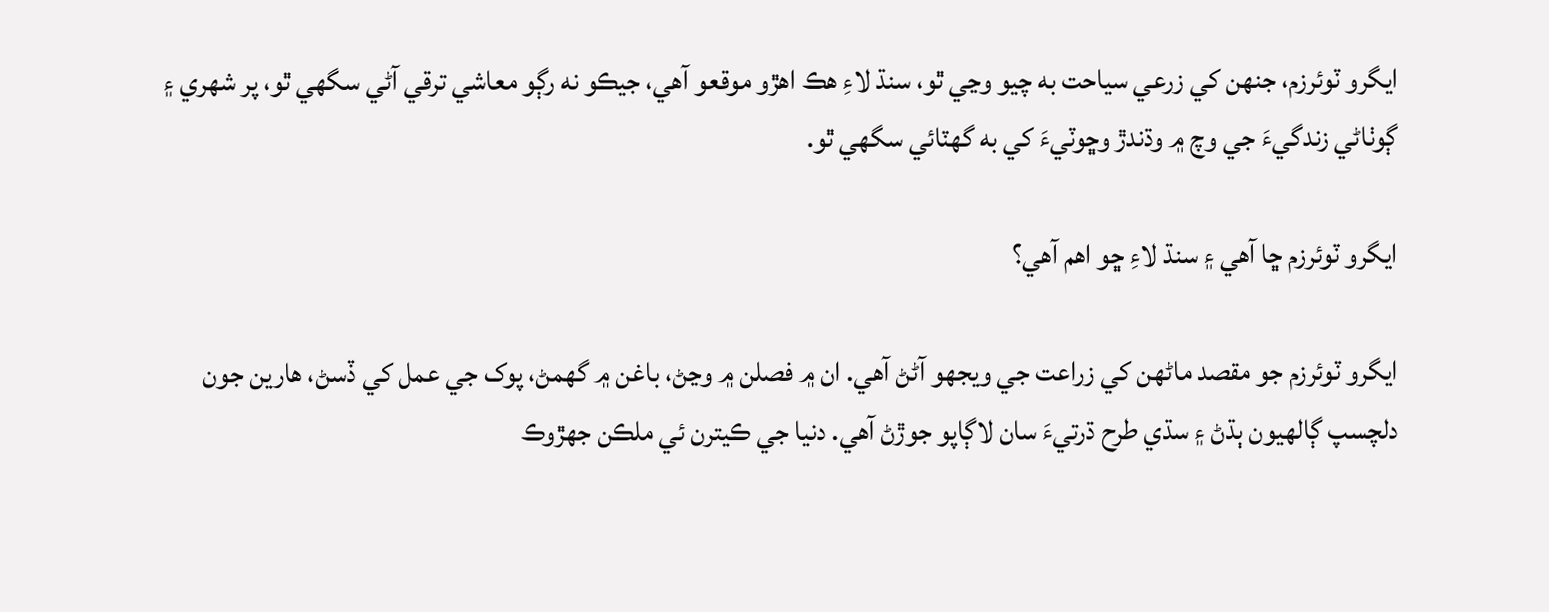ايگرو ٽوئرزم، جنهن کي زرعي سياحت به چيو وڃي ٿو، سنڌ لاءِ هڪ اهڙو موقعو آهي، جيڪو نه رڳو معاشي ترقي آڻي سگهي ٿو، پر شهري ۽ ڳوٺاڻي زندگيءَ جي وچ ۾ وڌندڙ وڇوٽيءَ کي به گهٽائي سگهي ٿو.

ايگرو ٽوئرزم ڇا آهي ۽ سنڌ لاءِ ڇو اهم آهي؟

ايگرو ٽوئرزم جو مقصد ماڻهن کي زراعت جي ويجهو آڻڻ آهي. ان ۾ فصلن ۾ وڃڻ، باغن ۾ گهمڻ، پوک جي عمل کي ڏسڻ، هارين جون دلچسپ ڳالهيون ٻڌڻ ۽ سڌي طرح ڌرتيءَ سان لاڳاپو جوڙڻ آهي. دنيا جي ڪيترن ئي ملڪن جهڙوڪ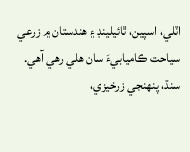اٽلي، اسپين، ٿائيلينڊ ۽ هندستان ۾ زرعي سياحت ڪاميابيءَ سان هلي رهي آهي. سنڌ، پنهنجي زرخيزي،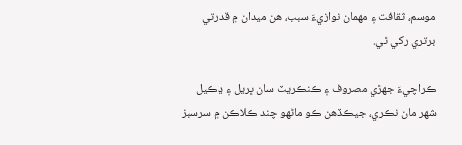موسم، ثقافت ۽ مهمان نوازيءَ سبب، هن ميدان ۾ قدرتي برتري رکي ٿي.

ڪراچيءَ جهڙي مصروف ۽ ڪنڪريٽ سان ڀريل ۽ ڍڪيل شهر مان نڪري، جيڪڏهن ڪو ماڻهو چند ڪلاڪن ۾ سرسبز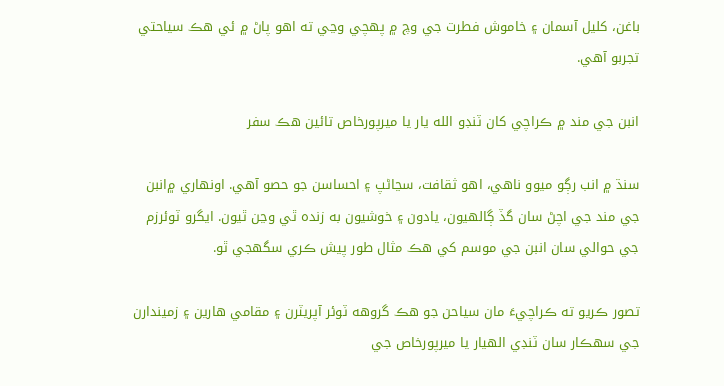باغن، کليل آسمان ۽ خاموش فطرت جي وچ ۾ پهچي وڃي ته اهو پاڻ ۾ ئي هڪ سياحتي تجربو آهي.

انبن جي مند ۾ ڪراچي کان ٽنڊو الله يار يا ميرپورخاص تائين هڪ سفر

سنڌ ۾ انب رڳو ميوو ناهي، اهو ثقافت، سڃاڻپ ۽ احساسن جو حصو آهي. اونهاري ۾انبن جي مند جي اچڻ سان گڏ ڳالهيون، يادون ۽ خوشيون به زنده ٿي وڃن ٿيون. ايگرو ٽوئرزم جي حوالي سان انبن جي موسم کي هڪ مثال طور پيش ڪري سگهجي ٿو.

تصور ڪريو ته ڪراچيءَ مان سياحن جو هڪ گروهه ٽوئر آپريٽرن ۽ مقامي هارين ۽ زميندارن جي سهڪار سان ٽنڊي الھيار يا ميرپورخاص جي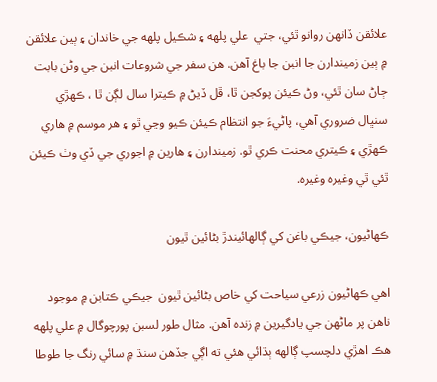علائقن ڏانهن روانو ٿئي، جتي  علي پلهه ۽ شڪيل پلهه جي خاندان ۽ ٻين علائقن ۾ ٻين زميندارن جا انبن جا باغ آهن. هن سفر جي شروعات انبن جي وڻن بابت ڄاڻ سان ٿئي، وڻ ڪيئن پوکجن ٿا، ڦل ڏيڻ ۾ ڪيترا سال لڳن ٿا ، ڪهڙي سنڀال ضروري آهي، پاڻيءَ جو انتظام ڪيئن ڪيو وڃي ٿو ۽ هر موسم ۾ هاري ڪهڙي ۽ ڪيتري محنت ڪري ٿو. زميندارن ۽ هارين ۾ اجوري جي ڏي وٺ ڪيئن ٿئي ٿي وغيره وغيره.

ڪهاڻيون، جيڪي باغن کي ڳالهائيندڙ بڻائين ٿيون

اهي ڪهاڻيون زرعي سياحت کي خاص بڻائين ٿيون  جيڪي ڪتابن ۾ موجود ناهن پر ماڻهن جي يادگيرين ۾ زنده آهن. مثال طور لسبن پورچوگال ۾ علي پلهه هڪ اهڙي دلچسپ ڳالهه ٻڌائي هئي ته اڳي جڏهن سنڌ ۾ سائي رنگ جا طوطا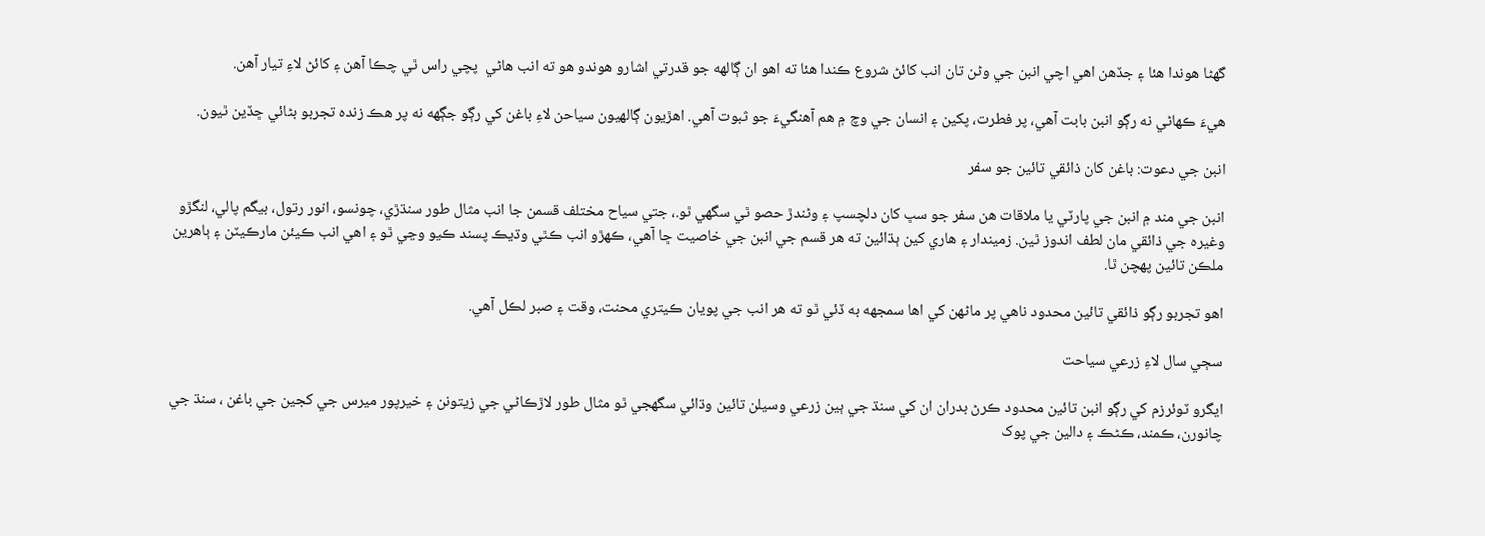گهڻا هوندا هئا ۽ جڏهن اهي اچي انبن جي وڻن تان انب کائڻ شروع ڪندا هئا ته اهو ان ڳالهه جو قدرتي اشارو هوندو هو ته انب هاڻي  پچي راس ٿي چڪا آهن ۽ کائڻ لاءِ تيار آهن.

هيءَ ڪهاڻي نه رڳو انبن بابت آهي، پر فطرت، پکين ۽ انسان جي وچ ۾ هم آهنگيءَ جو ثبوت آهي. اهڙيون ڳالهيون سياحن لاءِ باغن کي رڳو جڳهه نه پر هڪ زنده تجربو بڻائي ڇڏين ٿيون.

انبن جي دعوت: باغن کان ذائقي تائين جو سفر

انبن جي مند ۾ انبن جي پارٽي يا ملاقات هن سفر جو سڀ کان دلچسپ ۽ وڻندڙ حصو ٿي سگهي ٿو.، جتي سياح مختلف قسمن جا انب مثال طور سنڌڙي، چونسو، انور رتول، بيگم پالي، لنگڙو وغيره جي ذائقي مان لطف اندوز ٿين. زميندار ۽ هاري کين ٻڌائين ته هر قسم جي انبن جي خاصيت ڇا آهي، ڪهڙو انب ڪٿي وڌيڪ پسند ڪيو وڃي ٿو ۽ اهي انب ڪيئن مارڪيٽن ۽ ٻاهرين ملڪن تائين پهچن ٿا.

اهو تجربو رڳو ذائقي تائين محدود ناهي پر ماڻهن کي اها سمجهه به ڏئي ٿو ته هر انب جي پويان ڪيتري محنت، وقت ۽ صبر لڪل آهي.

سڄي سال لاءِ زرعي سياحت

ايگرو ٽوئرزم کي رڳو انبن تائين محدود ڪرڻ بدران ان کي سنڌ جي ٻين زرعي وسيلن تائين وڌائي سگهجي ٿو مثال طور لاڙڪاڻي جي زيتونن ۽ خيرپور ميرس جي کجين جي باغن ، سنڌ جي چانورن، ڪمند، ڪڻڪ ۽ دالين جي پوک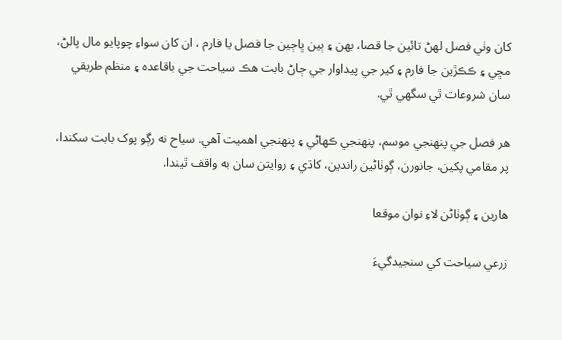کان وٺي فصل لهڻ تائين جا قصا، بهن ۽ ٻين ڀاڄين جا فصل يا فارم ، ان کان سواءِ چوپايو مال پالڻ، مڇي ۽ ڪڪڙين جا فارم ۽ کير جي پيداوار جي ڄاڻ بابت هڪ سياحت جي باقاعده ۽ منظم طريقي سان شروعات ٿي سگهي ٿي.

هر فصل جي پنهنجي موسم، پنهنجي ڪهاڻي ۽ پنهنجي اهميت آهي. سياح نه رڳو پوک بابت سکندا، پر مقامي پکين، جانورن، ڳوٺاڻين راندين، کاڌي ۽ روايتن سان به واقف ٿيندا.

هارين ۽ ڳوٺاڻن لاءِ نوان موقعا

زرعي سياحت کي سنجيدگيءَ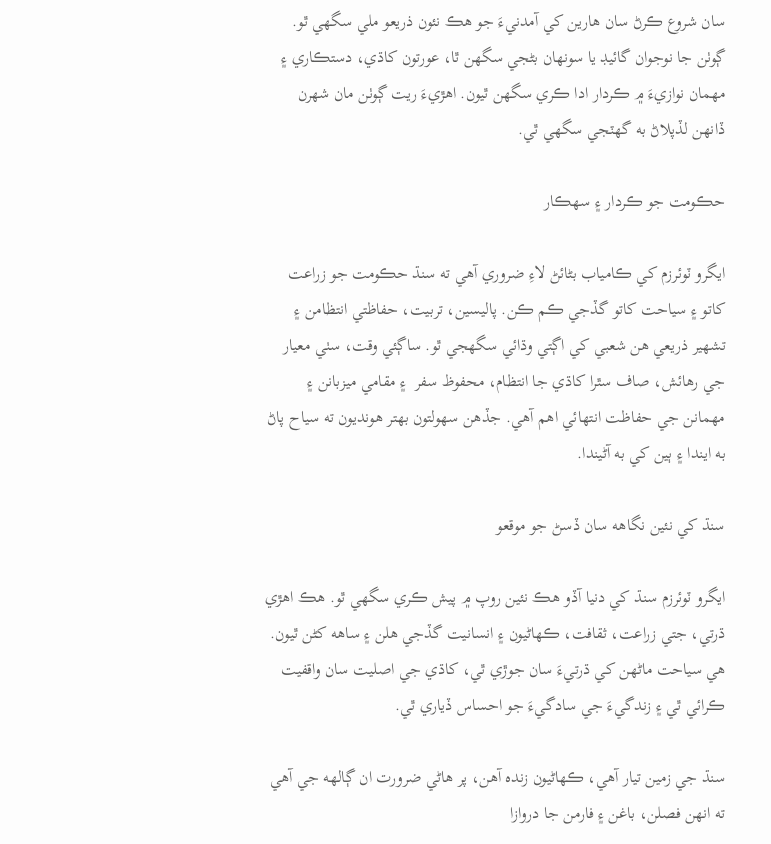سان شروع ڪرڻ سان هارين کي آمدنيءَ جو هڪ نئون ذريعو ملي سگهي ٿو. ڳوٺن جا نوجوان گائيڊ يا سونهان بڻجي سگهن ٿا، عورتون کاڌي، دستڪاري ۽ مهمان نوازيءَ ۾ ڪردار ادا ڪري سگهن ٿيون. اهڙيءَ ريت ڳوٺن مان شهرن ڏانهن لڏپلاڻ به گهٽجي سگهي ٿي.

حڪومت جو ڪردار ۽ سهڪار

ايگرو ٽوئرزم کي ڪامياب بڻائڻ لاءِ ضروري آهي ته سنڌ حڪومت جو زراعت کاتو ۽ سياحت کاتو گڏجي ڪم ڪن. پاليسين، تربيت، حفاظتي انتظامن ۽ تشهير ذريعي هن شعبي کي اڳتي وڌائي سگهجي ٿو. ساڳئي وقت، سٺي معيار جي رهائش، صاف سٿرا کاڌي جا انتظام، محفوظ سفر  ۽ مقامي ميزبانن ۽ مهمانن جي حفاظت انتهائي اهم آهي. جڏهن سهولتون بهتر هونديون ته سياح پاڻ به ايندا ۽ ٻين کي به آڻيندا.

سنڌ کي نئين نگاهه سان ڏسڻ جو موقعو

ايگرو ٽوئرزم سنڌ کي دنيا آڏو هڪ نئين روپ ۾ پيش ڪري سگهي ٿو. هڪ اهڙي ڌرتي، جتي زراعت، ثقافت، ڪهاڻيون ۽ انسانيت گڏجي هلن ۽ ساهه کڻن ٿيون. هي سياحت ماڻهن کي ڌرتيءَ سان جوڙي ٿي، کاڌي جي اصليت سان واقفيت ڪرائي ٿي ۽ زندگيءَ جي سادگيءَ جو احساس ڏياري ٿي.

سنڌ جي زمين تيار آهي، ڪهاڻيون زنده آهن، پر هاڻي ضرورت ان ڳالهه جي آهي ته انهن فصلن، باغن ۽ فارمن جا دروازا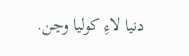دنيا لاءِ کوليا وڃن.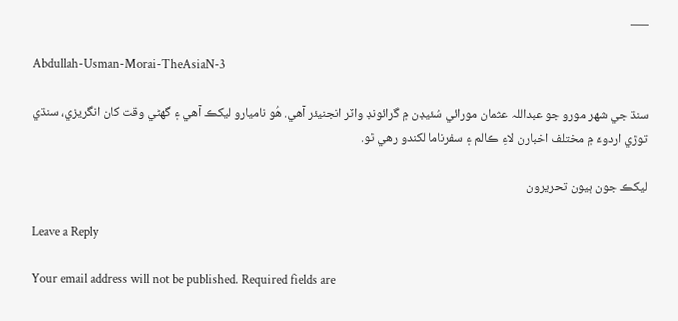___

Abdullah-Usman-Morai-TheAsiaN-3

سنڌ جي شھر مورو جو عبداللہ عثمان مورائي سُئيڊن ۾ گرائونڊ واٽر انجنيئر آھي. ھُو ناميارو ليکڪ آھي ۽ گھڻي وقت کان انگريزي، سنڌي توڙي اردوءَ ۾ مختلف اخبارن لاءِ ڪالم ۽ سفرناما لکندو رھي ٿو.

ليکڪ جون ٻيون تحريرون

Leave a Reply

Your email address will not be published. Required fields are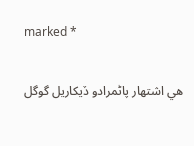marked *

هي اشتهار پاڻمرادو ڏيکاريل گوگل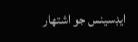ايڊسينس جو اشتهار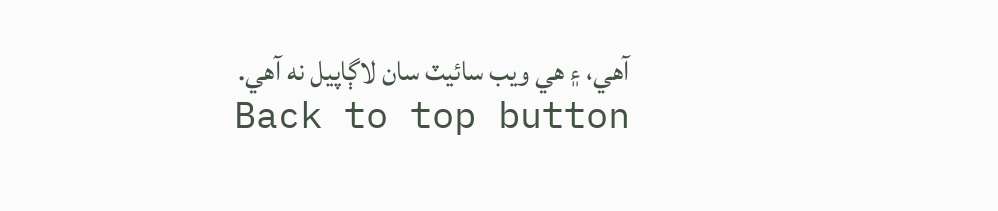آهي، ۽ هي ويب سائيٽ سان لاڳاپيل نه آهي.
Back to top button